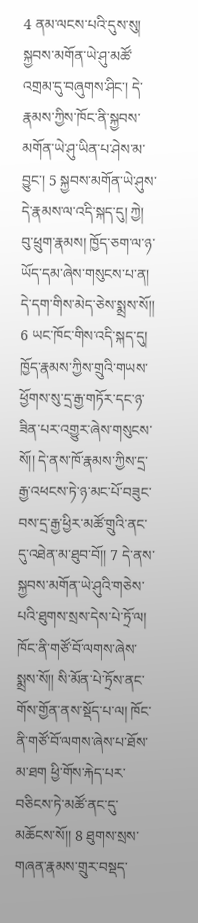4 ནམ་ལངས་པའི་དུས་སུ། སྐྱབས་མགོན་ཡེ་ཤུ་མཚོ་འགྲམ་དུ་བཞུགས་ཤིང་། དེ་རྣམས་ཀྱིས་ཁོང་ནི་སྐྱབས་མགོན་ཡེ་ཤུ་ཡིན་པ་ཤེས་མ་བྱུང་། 5 སྐྱབས་མགོན་ཡེ་ཤུས་དེ་རྣམས་ལ་འདི་སྐད་དུ། ཀྱེ། བུ་ཕྲུག་རྣམས། ཁྱོད་ཅག་ལ་ཉ་ཡོད་དམ་ཞེས་གསུངས་པ་ན། དེ་དག་གིས་མེད་ཅེས་སྨྲས་སོ།། 6 ཡང་ཁོང་གིས་འདི་སྐད་དུ། ཁྱོད་རྣམས་ཀྱིས་གྲུའི་གཡས་ཕྱོགས་སུ་དྲ་རྒྱ་གཏོར་དང་ཉ་ཟིན་པར་འགྱུར་ཞེས་གསུངས་སོ།། དེ་ནས་ཁོ་རྣམས་ཀྱིས་དྲ་རྒྱ་འཕངས་ཏེ་ཉ་མང་པོ་བཟུང་བས་དྲ་རྒྱ་ཕྱིར་མཚོ་གྲུའི་ནང་དུ་འཐེན་མ་ཐུབ་བོ།། 7 དེ་ནས་སྐྱབས་མགོན་ཡེ་ཤུའི་གཅེས་པའི་ཐུགས་སྲས་དེས་པེ་ཏྲོ་ལ། ཁོང་ནི་གཙོ་བོ་ལགས་ཞེས་སྨྲས་སོ།། སི་མོན་པེ་ཏྲོས་ནང་གོས་གྱོན་ནས་སྡོད་པ་ལ། ཁོང་ནི་གཙོ་བོ་ལགས་ཞེས་པ་ཐོས་མ་ཐག ཕྱི་གོས་རྐེད་པར་བཅིངས་ཏེ་མཚོ་ནང་དུ་མཆོངས་སོ།། 8 ཐུགས་སྲས་གཞན་རྣམས་གྲུར་བསྡད་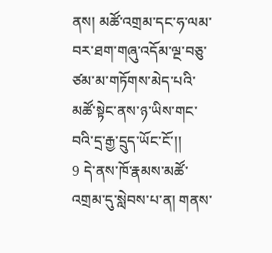ནས། མཚོ་འགྲམ་དང་ཧ་ལམ་བར་ཐག་གཞུ་འདོམ་ལྔ་བཅུ་ཙམ་མ་གཏོགས་མེད་པའི་མཚོ་སྟེང་ནས་ཉ་ཡིས་གང་བའི་དྲ་རྒྱ་དྲུད་ཡོང་ངོ་།།
9 དེ་ནས་ཁོ་རྣམས་མཚོ་འགྲམ་དུ་སླེབས་པ་ན། གནས་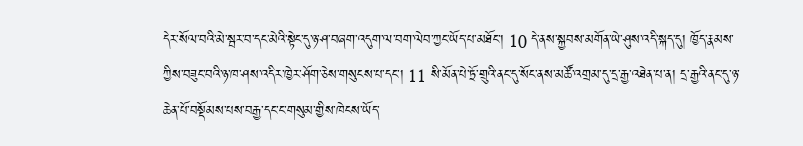དེར་སོལ་བའི་མེ་སྦར་བ་དང་མེའི་སྟེང་དུ་ཉ་ཤ་བཞག་འདུག་ལ་བག་ལེབ་ཀྱང་ཡོད་པ་མཐོང་། 10 དེ་ནས་སྐྱབས་མགོན་ཡེ་ཤུས་འདི་སྐད་དུ། ཁྱོད་རྣམས་ཀྱིས་བཟུང་བའི་ཉ་ཁ་ཤས་འདིར་ཁྱེར་ཤོག་ཅེས་གསུངས་པ་དང་། 11 སི་མོན་པེ་ཏྲོ་གྲུའི་ནང་དུ་སོང་ནས་མཚོ་འགྲམ་དུ་དྲ་རྒྱ་འཐེན་པ་ན། དྲ་རྒྱའི་ནང་དུ་ཉ་ཆེན་པོ་བསྡོམས་པས་བརྒྱ་དང་ང་གསུམ་གྱིས་ཁེངས་ཡོད་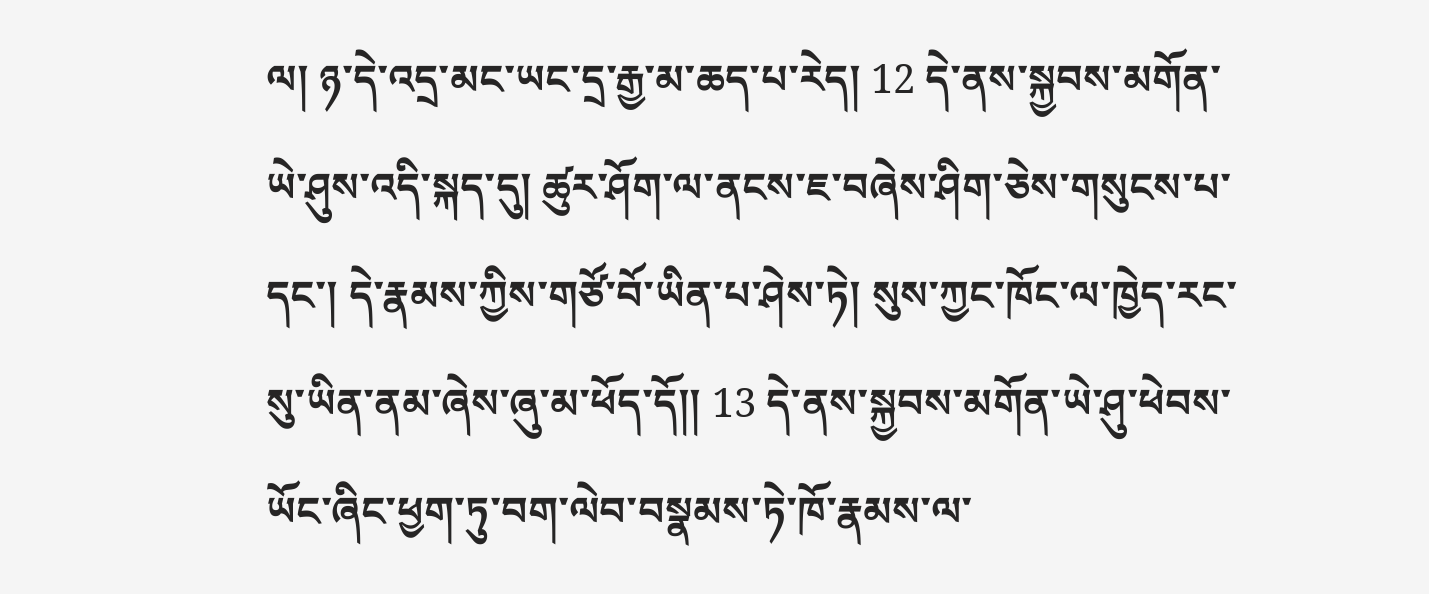ལ། ཉ་དེ་འདྲ་མང་ཡང་དྲ་རྒྱ་མ་ཆད་པ་རེད། 12 དེ་ནས་སྐྱབས་མགོན་ཡེ་ཤུས་འདི་སྐད་དུ། ཚུར་ཤོག་ལ་ནངས་ཇ་བཞེས་ཤིག་ཅེས་གསུངས་པ་དང་། དེ་རྣམས་ཀྱིས་གཙོ་བོ་ཡིན་པ་ཤེས་ཏེ། སུས་ཀྱང་ཁོང་ལ་ཁྱེད་རང་སུ་ཡིན་ནམ་ཞེས་ཞུ་མ་ཕོད་དོ།། 13 དེ་ནས་སྐྱབས་མགོན་ཡེ་ཤུ་ཕེབས་ཡོང་ཞིང་ཕྱག་ཏུ་བག་ལེབ་བསྣམས་ཏེ་ཁོ་རྣམས་ལ་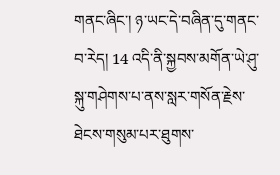གནང་ཞིང་། ཉ་ཡང་དེ་བཞིན་དུ་གནང་བ་རེད། 14 འདི་ནི་སྐྱབས་མགོན་ཡེ་ཤུ་སྐུ་གཤེགས་པ་ནས་སླར་གསོན་རྗེས་ཐེངས་གསུམ་པར་ཐུགས་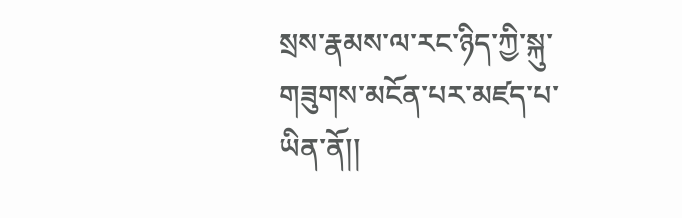སྲས་རྣམས་ལ་རང་ཉིད་ཀྱི་སྐུ་གཟུགས་མངོན་པར་མཛད་པ་ཡིན་ནོ།།